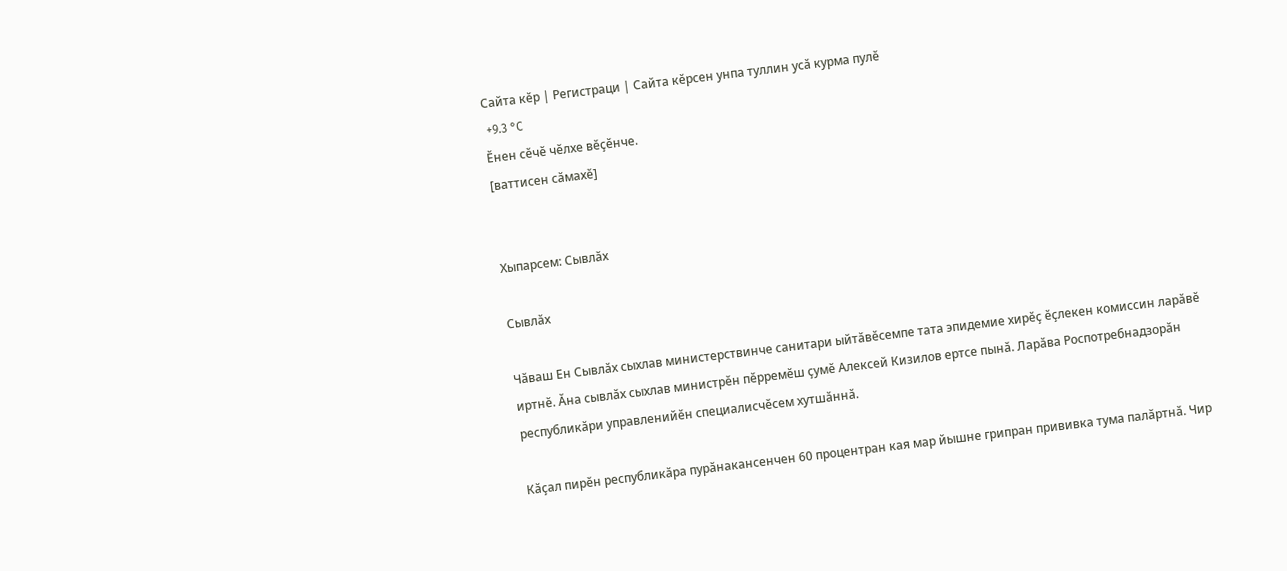Сайта кӗр | Регистраци | Сайта кӗрсен унпа туллин усӑ курма пулӗ
 +9.3 °C
Ӗнен сӗчӗ чӗлхе вӗҫӗнче.
[ваттисен сӑмахӗ]


Хыпарсем: Сывлӑх

Сывлӑх

Чӑваш Ен Сывлӑх сыхлав министерствинче санитари ыйтӑвӗсемпе тата эпидемие хирӗҫ ӗҫлекен комиссин ларӑвӗ иртнӗ. Ӑна сывлӑх сыхлав министрӗн пӗрремӗш ҫумӗ Алексей Кизилов ертсе пынӑ. Ларӑва Роспотребнадзорӑн республикӑри управленийӗн специалисчӗсем хутшӑннӑ.

Кӑҫал пирӗн республикӑра пурӑнакансенчен 60 процентран кая мар йышне грипран прививка тума палӑртнӑ. Чир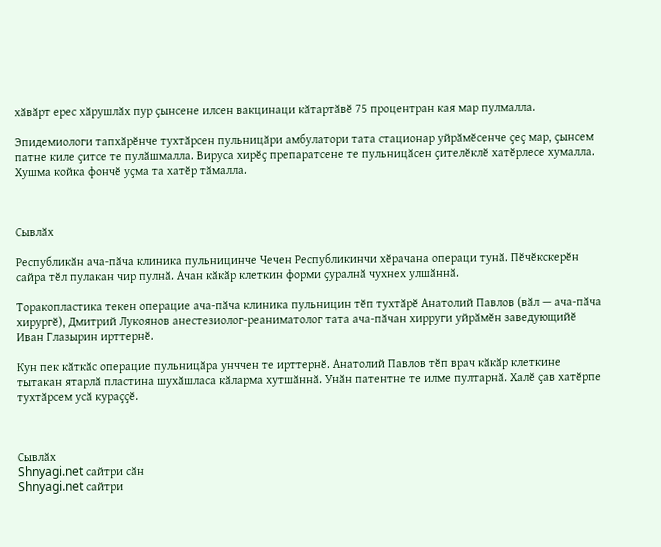хӑвӑрт ерес хӑрушлӑх пур ҫынсене илсен вакцинаци кӑтартӑвӗ 75 процентран кая мар пулмалла.

Эпидемиологи тапхӑрӗнче тухтӑрсен пульницӑри амбулатори тата стационар уйрӑмӗсенче ҫеҫ мар, ҫынсем патне киле ҫитсе те пулӑшмалла. Вируса хирӗҫ препаратсене те пульницӑсен ҫителӗклӗ хатӗрлесе хумалла. Хушма койка фончӗ уҫма та хатӗр тӑмалла.



Сывлӑх

Республикӑн ача-пӑча клиника пульницинче Чечен Республикинчи хӗрачана операци тунӑ. Пӗчӗкскерӗн сайра тӗл пулакан чир пулнӑ. Ачан кӑкӑр клеткин форми ҫуралнӑ чухнех улшӑннӑ.

Торакопластика текен операцие ача-пӑча клиника пульницин тӗп тухтӑрӗ Анатолий Павлов (вӑл — ача-пӑча хирургӗ), Дмитрий Лукоянов анестезиолог-реаниматолог тата ача-пӑчан хирруги уйрӑмӗн заведующийӗ Иван Глазырин ирттернӗ.

Кун пек кӑткӑс операцие пульницӑра унччен те ирттернӗ. Анатолий Павлов тӗп врач кӑкӑр клеткине тытакан ятарлӑ пластина шухӑшласа кӑларма хутшӑннӑ. Унӑн патентне те илме пултарнӑ. Халӗ ҫав хатӗрпе тухтӑрсем усӑ кураҫҫӗ.



Сывлӑх
Shnyagi.net сайтри сӑн
Shnyagi.net сайтри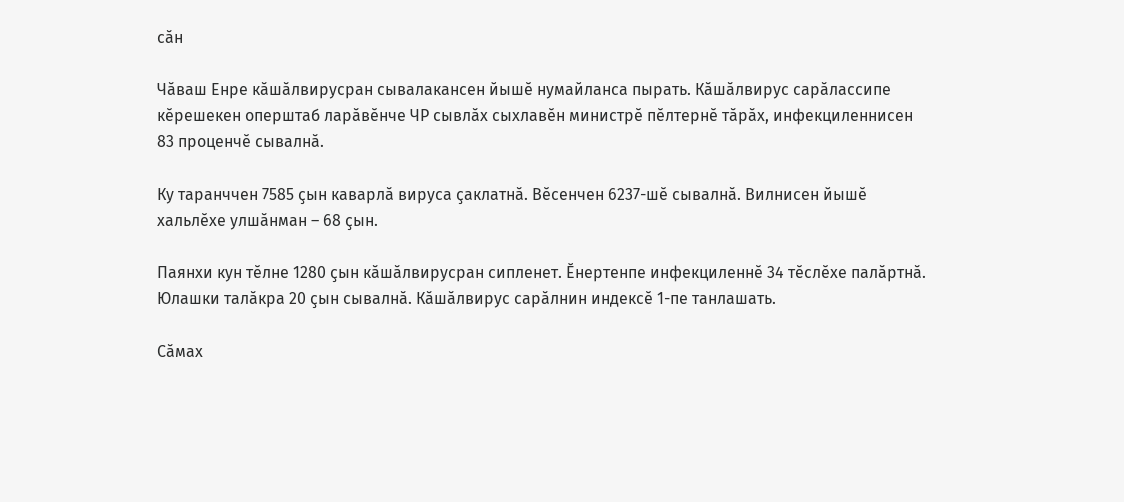сӑн

Чӑваш Енре кӑшӑлвирусран сывалакансен йышӗ нумайланса пырать. Кӑшӑлвирус сарӑлассипе кӗрешекен оперштаб ларӑвӗнче ЧР сывлӑх сыхлавӗн министрӗ пӗлтернӗ тӑрӑх, инфекциленнисен 83 проценчӗ сывалнӑ.

Ку таранччен 7585 ҫын каварлӑ вируса ҫаклатнӑ. Вӗсенчен 6237-шӗ сывалнӑ. Вилнисен йышӗ хальлӗхе улшӑнман – 68 ҫын.

Паянхи кун тӗлне 1280 ҫын кӑшӑлвирусран сипленет. Ӗнертенпе инфекциленнӗ 34 тӗслӗхе палӑртнӑ. Юлашки талӑкра 20 ҫын сывалнӑ. Кӑшӑлвирус сарӑлнин индексӗ 1-пе танлашать.

Сӑмах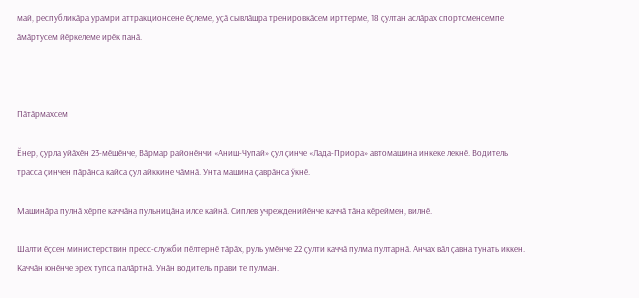май, республикӑра урамри аттракционсене ӗҫлеме, уҫӑ сывлӑшра тренировкӑсем ирттерме, 18 ҫултан аслӑрах спортсменсемпе ӑмӑртусем йӗркелеме ирӗк панӑ.



Пӑтӑрмахсем

Ӗнер, ҫурла уйӑхӗн 23-мӗшӗнче, Вӑрмар районӗнчи «Аниш-Чупай» ҫул ҫинче «Лада-Приора» автомашина инкеке лекнӗ. Водитель трасса ҫинчен пӑрӑнса кайса ҫул айккине чӑмнӑ. Унта машина ҫаврӑнса ӳкнӗ.

Машинӑра пулнӑ хӗрпе каччӑна пульницӑна илсе кайнӑ. Сиплев учрежденийӗнче каччӑ тӑна кӗреймен, вилнӗ.

Шалти ӗҫсен министерствин пресс-служби пӗлтернӗ тӑрӑх, руль умӗнче 22 ҫулти каччӑ пулма пултарнӑ. Анчах вӑл ҫавна тунать иккен. Каччӑн юнӗнче эрех тупса палӑртнӑ. Унӑн водитель прави те пулман.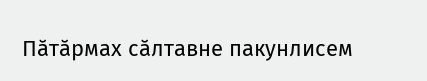Пӑтӑрмах сӑлтавне пакунлисем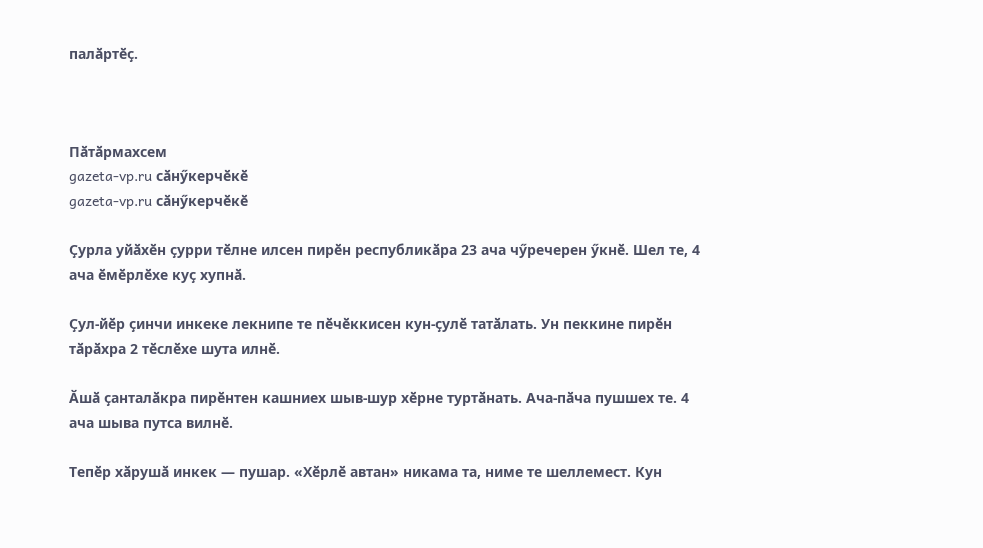палӑртӗҫ.



Пӑтӑрмахсем
gazeta-vp.ru сӑнӳкерчӗкӗ
gazeta-vp.ru сӑнӳкерчӗкӗ

Ҫурла уйӑхӗн ҫурри тӗлне илсен пирӗн республикӑра 23 ача чӳречерен ӳкнӗ. Шел те, 4 ача ӗмӗрлӗхе куҫ хупнӑ.

Ҫул-йӗр ҫинчи инкеке лекнипе те пӗчӗккисен кун-ҫулӗ татӑлать. Ун пеккине пирӗн тӑрӑхра 2 тӗслӗхе шута илнӗ.

Ӑшӑ ҫанталӑкра пирӗнтен кашниех шыв-шур хӗрне туртӑнать. Ача-пӑча пушшех те. 4 ача шыва путса вилнӗ.

Тепӗр хӑрушӑ инкек — пушар. «Хӗрлӗ автан» никама та, ниме те шеллемест. Кун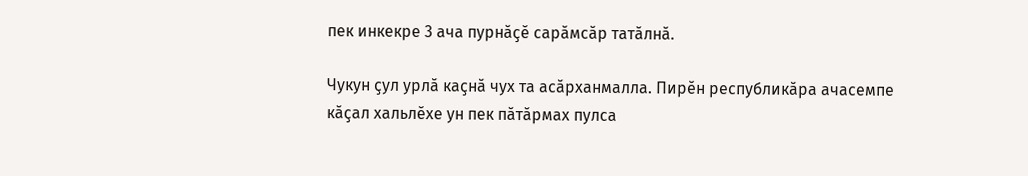пек инкекре 3 ача пурнӑҫӗ сарӑмсӑр татӑлнӑ.

Чукун ҫул урлӑ каҫнӑ чух та асӑрханмалла. Пирӗн республикӑра ачасемпе кӑҫал хальлӗхе ун пек пӑтӑрмах пулса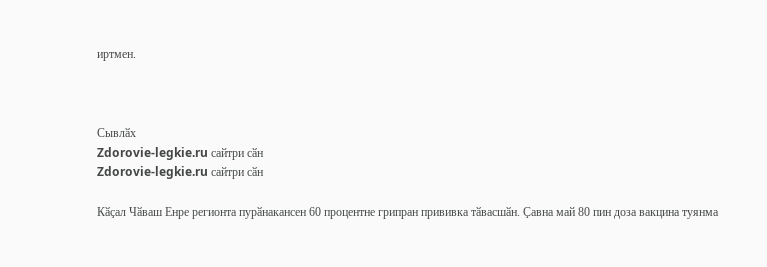иртмен.



Сывлӑх
Zdorovie-legkie.ru сайтри сӑн
Zdorovie-legkie.ru сайтри сӑн

Кӑҫал Чӑваш Енре регионта пурӑнакансен 60 процентне грипран прививка тӑвасшӑн. Ҫавна май 80 пин доза вакцина туянма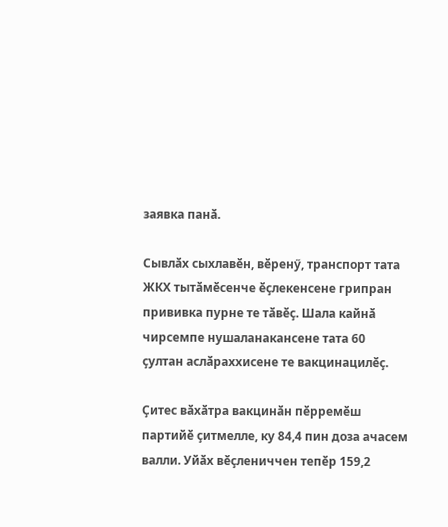заявка панӑ.

Сывлӑх сыхлавӗн, вӗренӳ, транспорт тата ЖКХ тытӑмӗсенче ӗҫлекенсене грипран прививка пурне те тӑвӗҫ. Шала кайнӑ чирсемпе нушаланакансене тата 60 ҫултан аслӑраххисене те вакцинацилӗҫ.

Ҫитес вӑхӑтра вакцинӑн пӗрремӗш партийӗ ҫитмелле, ку 84,4 пин доза ачасем валли. Уйӑх вӗҫлениччен тепӗр 159,2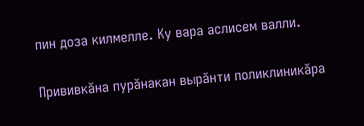пин доза килмелле. Ку вара аслисем валли.

Прививкӑна пурӑнакан вырӑнти поликлиникӑра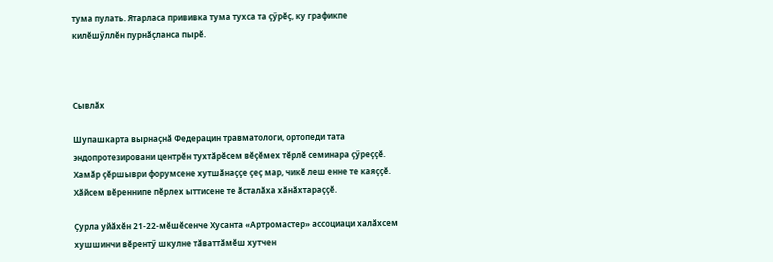тума пулать. Ятарласа прививка тума тухса та ҫӳрӗҫ, ку графикпе килӗшӳллӗн пурнӑҫланса пырӗ.



Сывлӑх

Шупашкарта вырнаҫнӑ Федерацин травматологи, ортопеди тата эндопротезировани центрӗн тухтӑрӗсем вӗҫӗмех тӗрлӗ семинара ҫӳреҫҫӗ. Хамӑр ҫӗршыври форумсене хутшӑнаҫҫе ҫеҫ мар, чикӗ леш енне те каяҫҫӗ. Хӑйсем вӗреннипе пӗрлех ыттисене те ӑсталӑха хӑнӑхтараҫҫӗ.

Ҫурла уйӑхӗн 21-22-мӗшӗсенче Хусанта «Артромастер» ассоциаци халӑхсем хушшинчи вӗрентӳ шкулне тӑваттӑмӗш хутчен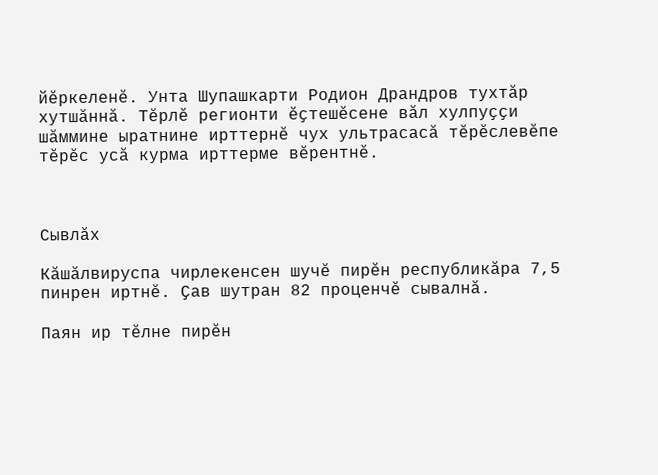йӗркеленӗ. Унта Шупашкарти Родион Драндров тухтӑр хутшӑннӑ. Тӗрлӗ регионти ӗҫтешӗсене вӑл хулпуҫҫи шӑммине ыратнине ирттернӗ чух ультрасасӑ тӗрӗслевӗпе тӗрӗс усӑ курма ирттерме вӗрентнӗ.



Сывлӑх

Кӑшӑлвируспа чирлекенсен шучӗ пирӗн республикӑра 7,5 пинрен иртнӗ. Ҫав шутран 82 проценчӗ сывалнӑ.

Паян ир тӗлне пирӗн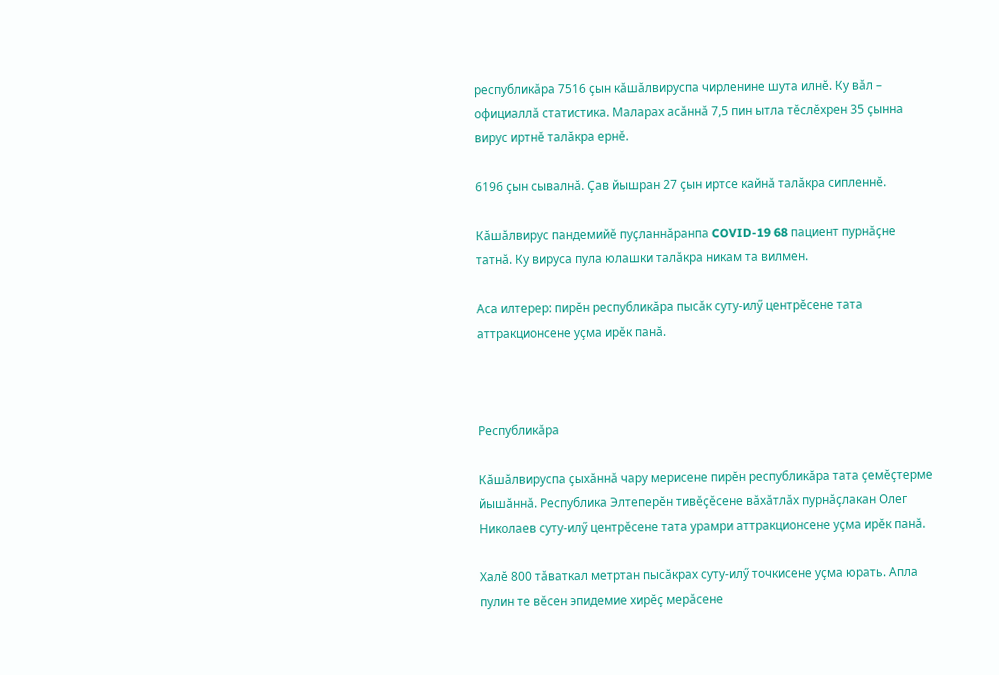республикӑра 7516 ҫын кӑшӑлвируспа чирленине шута илнӗ. Ку вӑл – официаллӑ статистика. Маларах асӑннӑ 7,5 пин ытла тӗслӗхрен 35 ҫынна вирус иртнӗ талӑкра ернӗ.

6196 ҫын сывалнӑ. Ҫав йышран 27 ҫын иртсе кайнӑ талӑкра сипленнӗ.

Кӑшӑлвирус пандемийӗ пуҫланнӑранпа COVID-19 68 пациент пурнӑҫне татнӑ. Ку вируса пула юлашки талӑкра никам та вилмен.

Аса илтерер: пирӗн республикӑра пысӑк суту-илӳ центрӗсене тата аттракционсене уҫма ирӗк панӑ.



Республикӑра

Кӑшӑлвируспа ҫыхӑннӑ чару мерисене пирӗн республикӑра тата ҫемӗҫтерме йышӑннӑ. Республика Элтеперӗн тивӗҫӗсене вӑхӑтлӑх пурнӑҫлакан Олег Николаев суту-илӳ центрӗсене тата урамри аттракционсене уҫма ирӗк панӑ.

Халӗ 800 тӑваткал метртан пысӑкрах суту-илӳ точкисене уҫма юрать. Апла пулин те вӗсен эпидемие хирӗҫ мерӑсене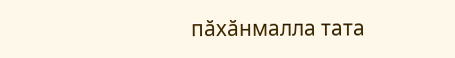пӑхӑнмалла тата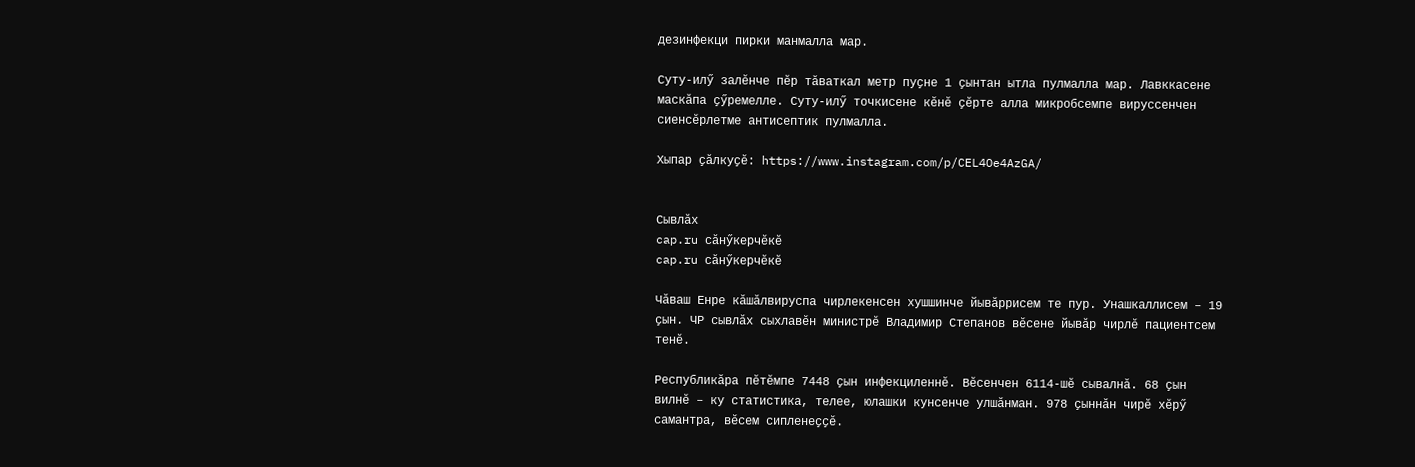дезинфекци пирки манмалла мар.

Суту-илӳ залӗнче пӗр тӑваткал метр пуҫне 1 ҫынтан ытла пулмалла мар. Лавккасене маскӑпа ҫӳремелле. Суту-илӳ точкисене кӗнӗ ҫӗрте алла микробсемпе вируссенчен сиенсӗрлетме антисептик пулмалла.

Хыпар ҫӑлкуҫӗ: https://www.instagram.com/p/CEL4Oe4AzGA/


Сывлӑх
cap.ru сӑнӳкерчӗкӗ
cap.ru сӑнӳкерчӗкӗ

Чӑваш Енре кӑшӑлвируспа чирлекенсен хушшинче йывӑррисем те пур. Унашкаллисем – 19 ҫын. ЧР сывлӑх сыхлавӗн министрӗ Владимир Степанов вӗсене йывӑр чирлӗ пациентсем тенӗ.

Республикӑра пӗтӗмпе 7448 ҫын инфекциленнӗ. Вӗсенчен 6114-шӗ сывалнӑ. 68 ҫын вилнӗ – ку статистика, телее, юлашки кунсенче улшӑнман. 978 ҫыннӑн чирӗ хӗрӳ самантра, вӗсем сипленеҫҫӗ.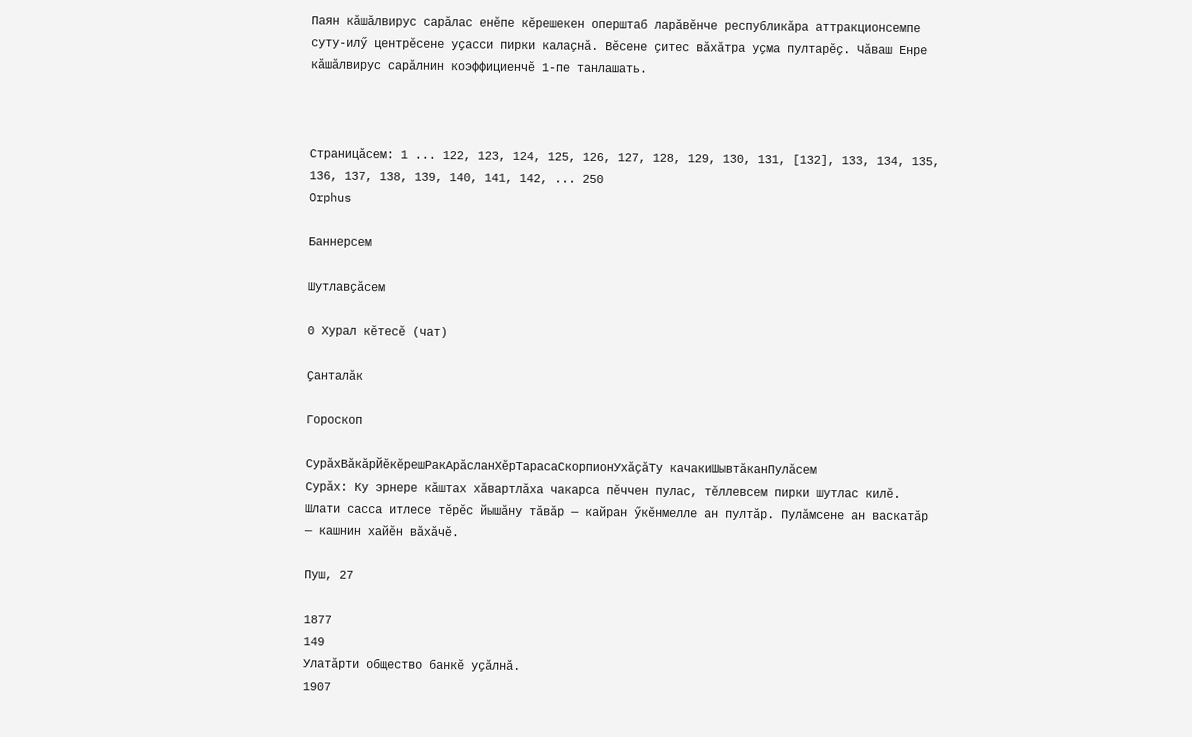Паян кӑшӑлвирус сарӑлас енӗпе кӗрешекен оперштаб ларӑвӗнче республикӑра аттракционсемпе суту-илӳ центрӗсене уҫасси пирки калаҫнӑ. Вӗсене ҫитес вӑхӑтра уҫма пултарӗҫ. Чӑваш Енре кӑшӑлвирус сарӑлнин коэффициенчӗ 1-пе танлашать.



Страницӑсем: 1 ... 122, 123, 124, 125, 126, 127, 128, 129, 130, 131, [132], 133, 134, 135, 136, 137, 138, 139, 140, 141, 142, ... 250
Orphus

Баннерсем

Шутлавҫӑсем

0 Хурал кӗтесӗ (чат)

Ҫанталӑк

Гороскоп

СурӑхВӑкӑрЙӗкӗрешРакАрӑсланХӗрТарасаСкорпионУхӑҫӑТу качакиШывтӑканПулӑсем
Сурӑх: Ку эрнере кӑштах хӑвартлӑха чакарса пӗччен пулас, тӗллевсем пирки шутлас килӗ. Шлати сасса итлесе тӗрӗс йышӑну тӑвӑр — кайран ӳкӗнмелле ан пултӑр. Пулӑмсене ан васкатӑр — кашнин хайӗн вӑхӑчӗ.

Пуш, 27

1877
149
Улатӑрти общество банкӗ уҫӑлнӑ.
1907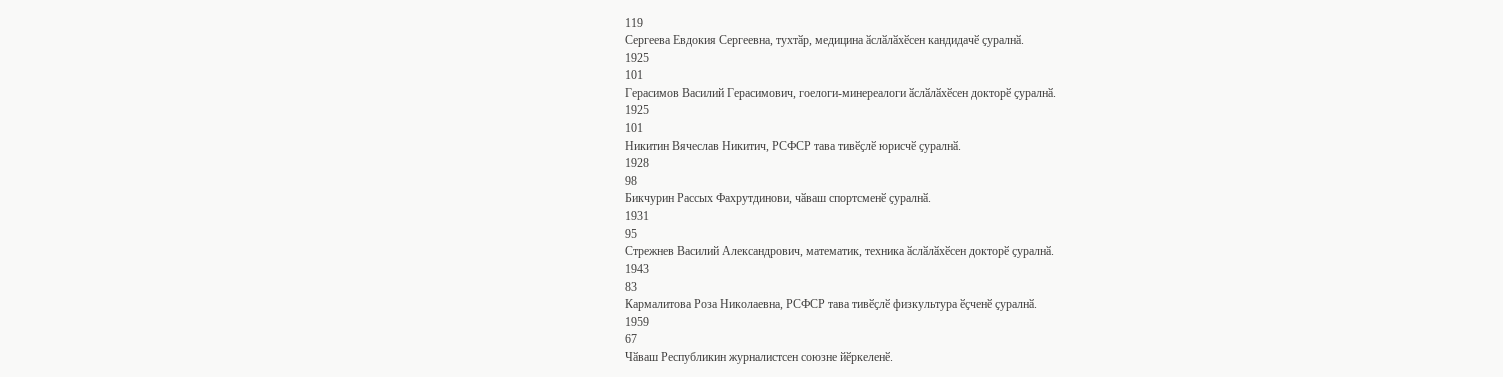119
Сергеева Eвдокия Сергеевна, тухтӑр, медицина ӑслӑлӑхӗсен кандидачӗ ҫуралнӑ.
1925
101
Герасимов Василий Герасимович, гоелоги-минереалоги ӑслӑлӑхӗсен докторӗ ҫуралнӑ.
1925
101
Никитин Вячеслав Никитич, РСФСР тава тивӗҫлӗ юрисчӗ ҫуралнӑ.
1928
98
Бикчурин Рассых Фахрутдинови, чӑваш спортсменӗ ҫуралнӑ.
1931
95
Стрежнев Василий Александрович, математик, техника ӑслӑлӑхӗсен докторӗ ҫуралнӑ.
1943
83
Кармалитова Роза Николаевна, РСФСР тава тивӗҫлӗ физкультура ӗҫченӗ ҫуралнӑ.
1959
67
Чӑваш Республикин журналистсен союзне йӗркеленӗ.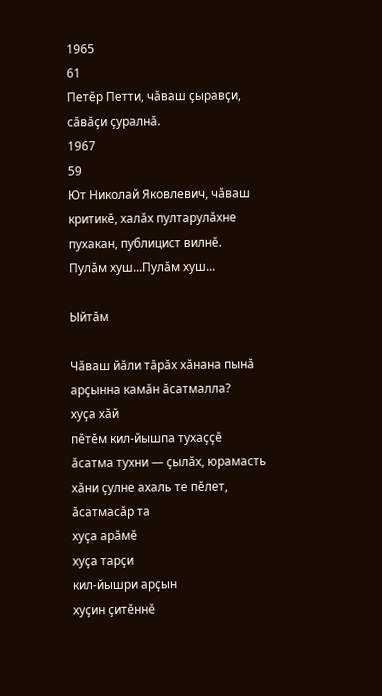1965
61
Петӗр Петти, чӑваш ҫыравҫи, сӑвӑҫи ҫуралнӑ.
1967
59
Ют Николай Яковлевич, чӑваш критикӗ, халӑх пултарулӑхне пухакан, публицист вилнӗ.
Пулӑм хуш...Пулӑм хуш...

Ыйтӑм

Чӑваш йӑли тӑрӑх хӑнана пынӑ арҫынна камӑн ӑсатмалла?
хуҫа хӑй
пӗтӗм кил-йышпа тухаҫҫӗ
ӑсатма тухни — ҫылӑх, юрамасть
хӑни ҫулне ахаль те пӗлет, ӑсатмасӑр та
хуҫа арӑмӗ
хуҫа тарҫи
кил-йышри арҫын
хуҫин ҫитӗннӗ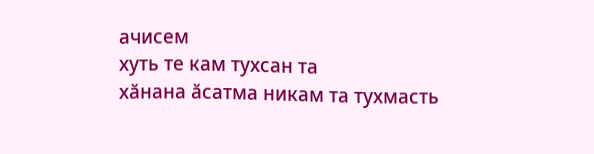ачисем
хуть те кам тухсан та
хӑнана ӑсатма никам та тухмасть